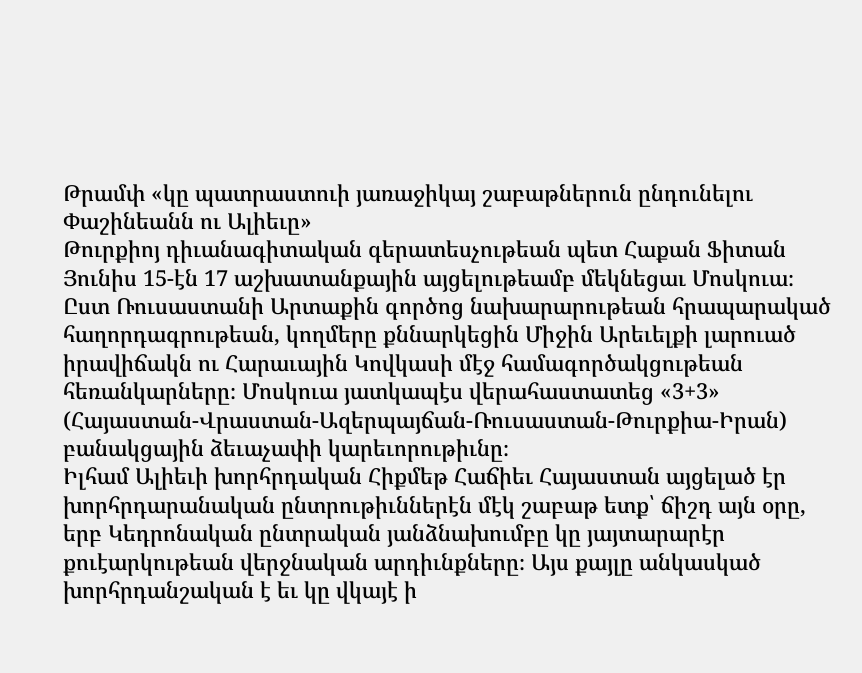Թրամփ «կը պատրաստուի յառաջիկայ շաբաթներուն ընդունելու Փաշինեանն ու Ալիեւը»
Թուրքիոյ դիւանագիտական գերատեսչութեան պետ Հաքան Ֆիտան Յունիս 15-էն 17 աշխատանքային այցելութեամբ մեկնեցաւ Մոսկուա։ Ըստ Ռուսաստանի Արտաքին գործոց նախարարութեան հրապարակած հաղորդագրութեան, կողմերը քննարկեցին Միջին Արեւելքի լարուած իրավիճակն ու Հարաւային Կովկասի մէջ համագործակցութեան հեռանկարները։ Մոսկուա յատկապէս վերահաստատեց «3+3» (Հայաստան-Վրաստան-Ազերպայճան-Ռուսաստան-Թուրքիա-Իրան) բանակցային ձեւաչափի կարեւորութիւնը։
Իլհամ Ալիեւի խորհրդական Հիքմեթ Հաճիեւ Հայաստան այցելած էր խորհրդարանական ընտրութիւններէն մէկ շաբաթ ետք՝ ճիշդ այն օրը, երբ Կեդրոնական ընտրական յանձնախումբը կը յայտարարէր քուէարկութեան վերջնական արդիւնքները։ Այս քայլը անկասկած խորհրդանշական է եւ կը վկայէ ի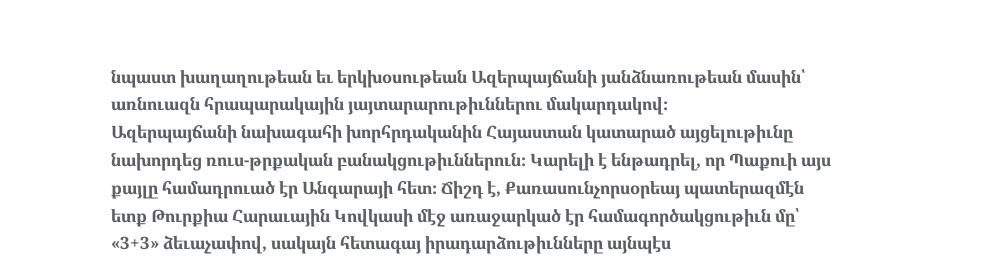նպաստ խաղաղութեան եւ երկխօսութեան Ազերպայճանի յանձնառութեան մասին՝ առնուազն հրապարակային յայտարարութիւններու մակարդակով։
Ազերպայճանի նախագահի խորհրդականին Հայաստան կատարած այցելութիւնը նախորդեց ռուս-թրքական բանակցութիւններուն։ Կարելի է ենթադրել, որ Պաքուի այս քայլը համադրուած էր Անգարայի հետ։ Ճիշդ է, Քառասունչորսօրեայ պատերազմէն ետք Թուրքիա Հարաւային Կովկասի մէջ առաջարկած էր համագործակցութիւն մը՝ «3+3» ձեւաչափով, սակայն հետագայ իրադարձութիւնները այնպէս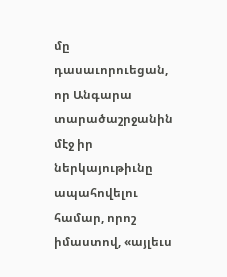մը դասաւորուեցան, որ Անգարա տարածաշրջանին մէջ իր ներկայութիւնը ապահովելու համար, որոշ իմաստով, «այլեւս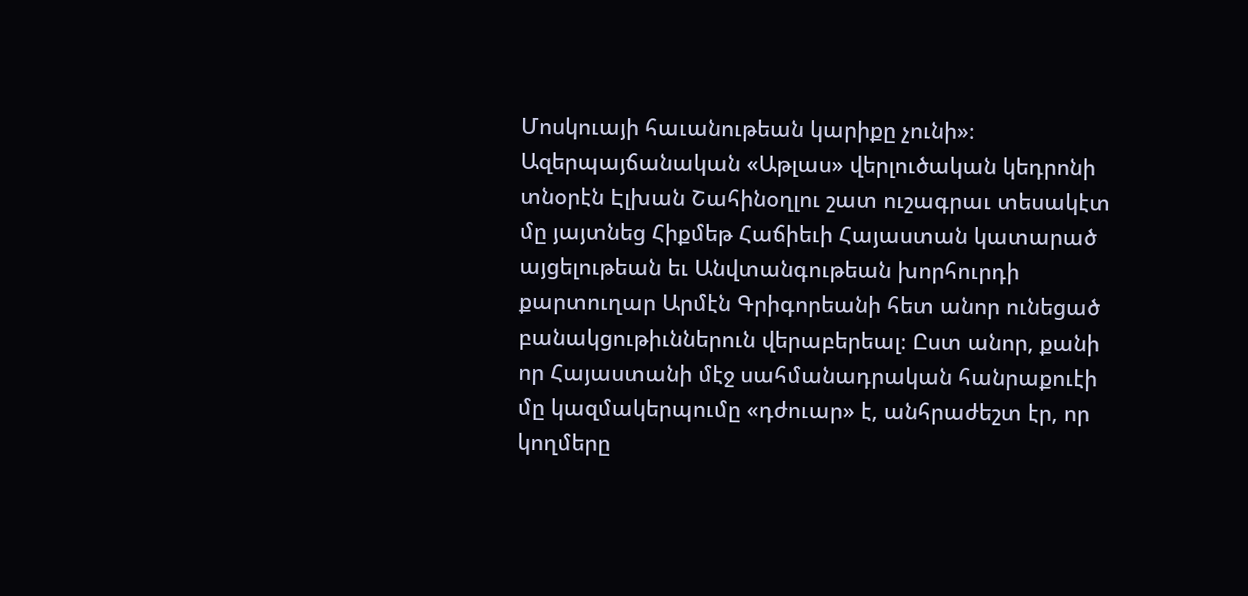Մոսկուայի հաւանութեան կարիքը չունի»։
Ազերպայճանական «Աթլաս» վերլուծական կեդրոնի տնօրէն Էլխան Շահինօղլու շատ ուշագրաւ տեսակէտ մը յայտնեց Հիքմեթ Հաճիեւի Հայաստան կատարած այցելութեան եւ Անվտանգութեան խորհուրդի քարտուղար Արմէն Գրիգորեանի հետ անոր ունեցած բանակցութիւններուն վերաբերեալ։ Ըստ անոր, քանի որ Հայաստանի մէջ սահմանադրական հանրաքուէի մը կազմակերպումը «դժուար» է, անհրաժեշտ էր, որ կողմերը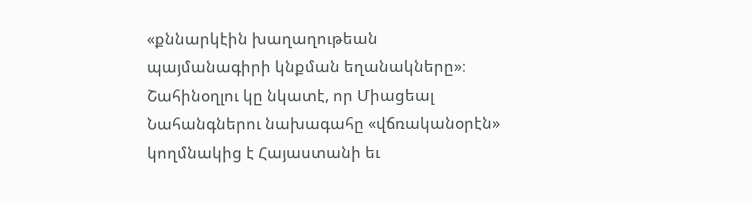«քննարկէին խաղաղութեան պայմանագիրի կնքման եղանակները»։ Շահինօղլու կը նկատէ, որ Միացեալ Նահանգներու նախագահը «վճռականօրէն» կողմնակից է Հայաստանի եւ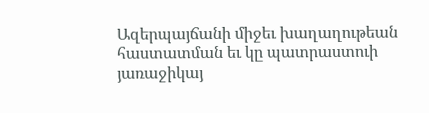Ազերպայճանի միջեւ խաղաղութեան հաստատման եւ կը պատրաստուի յառաջիկայ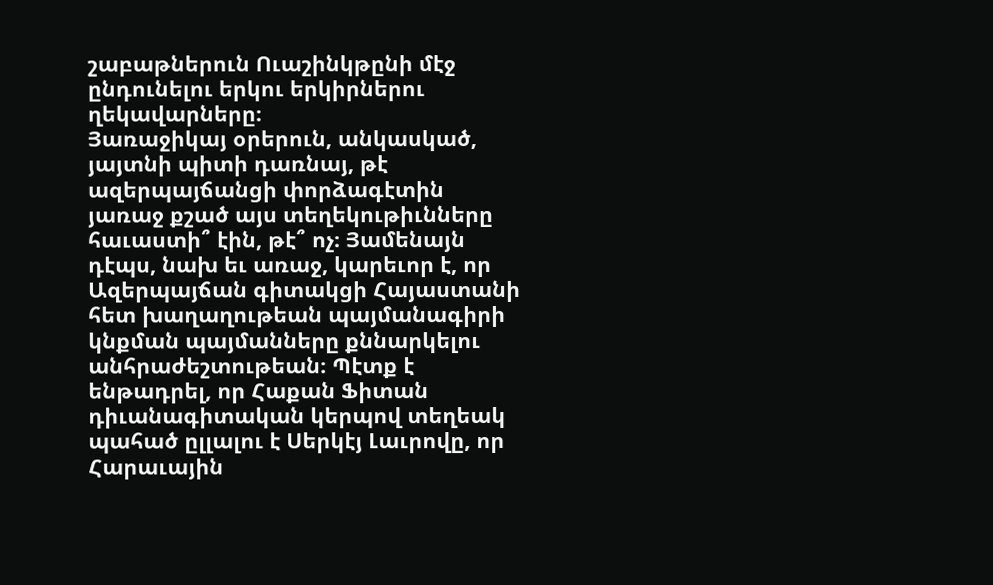շաբաթներուն Ուաշինկթընի մէջ ընդունելու երկու երկիրներու ղեկավարները։
Յառաջիկայ օրերուն, անկասկած, յայտնի պիտի դառնայ, թէ ազերպայճանցի փորձագէտին յառաջ քշած այս տեղեկութիւնները հաւաստի՞ էին, թէ՞ ոչ։ Յամենայն դէպս, նախ եւ առաջ, կարեւոր է, որ Ազերպայճան գիտակցի Հայաստանի հետ խաղաղութեան պայմանագիրի կնքման պայմանները քննարկելու անհրաժեշտութեան։ Պէտք է ենթադրել, որ Հաքան Ֆիտան դիւանագիտական կերպով տեղեակ պահած ըլլալու է Սերկէյ Լաւրովը, որ Հարաւային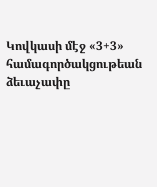Կովկասի մէջ «3+3» համագործակցութեան ձեւաչափը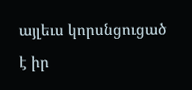այլեւս կորսնցուցած է իր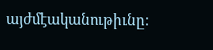այժմէականութիւնը։